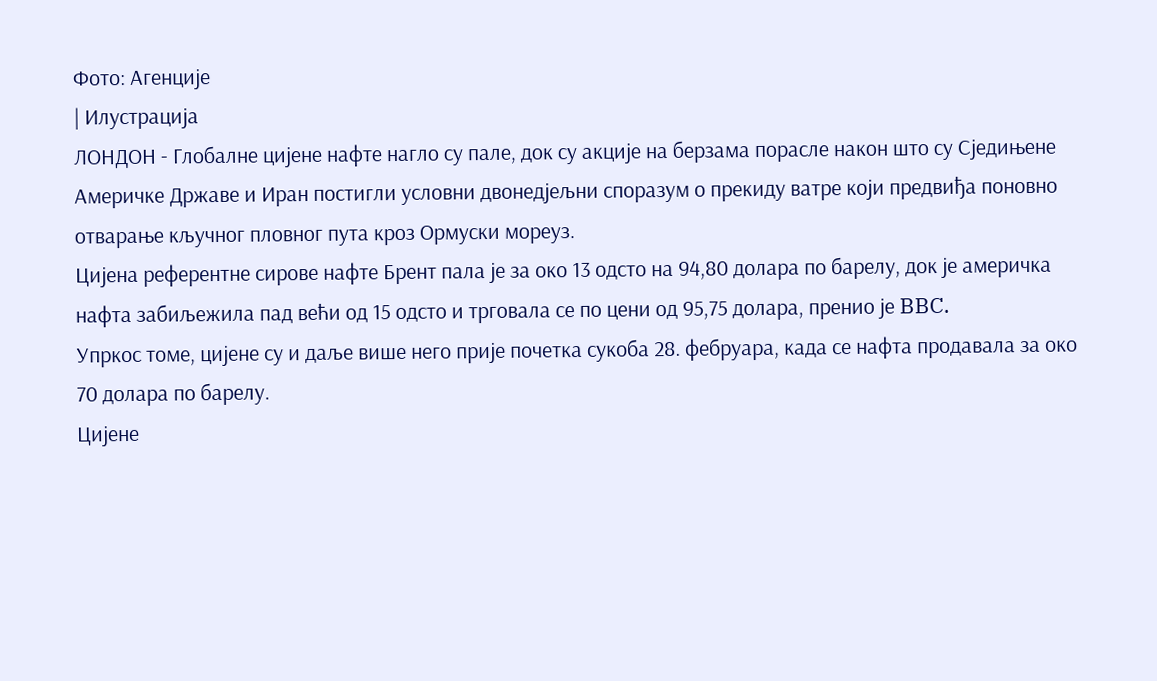Фото: Агенције
| Илустрација
ЛОНДОН - Глобалне цијене нафте нагло су пале, док су акције на берзама порасле након што су Сједињене Америчке Државе и Иран постигли условни двонедјељни споразум о прекиду ватре који предвиђа поновно отварање кључног пловног пута кроз Ормуски мореуз.
Цијена референтне сирове нафте Брент пала је за око 13 одсто на 94,80 долара по барелу, док је америчка нафта забиљежила пад већи од 15 одсто и трговала се по цени од 95,75 долара, пренио је BBC.
Упркос томе, цијене су и даље више него прије почетка сукоба 28. фебруара, када се нафта продавала за око 70 долара по барелу.
Цијене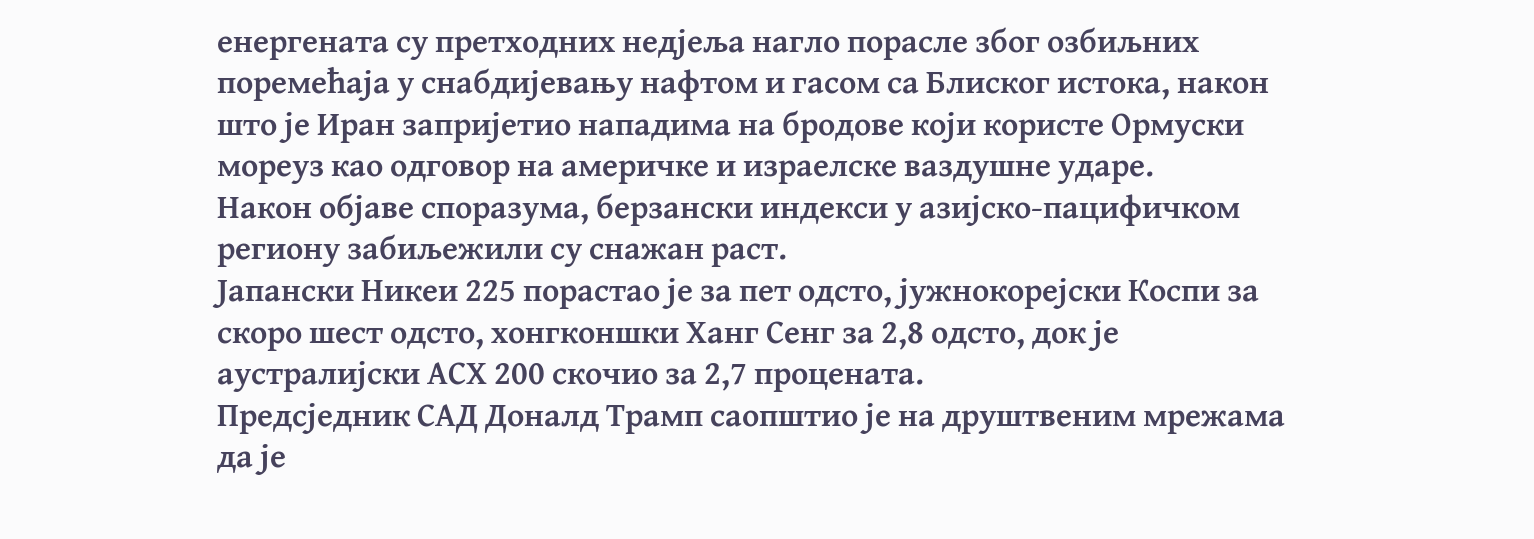енергената су претходних недјеља нагло порасле због озбиљних поремећаја у снабдијевању нафтом и гасом са Блиског истока, након што је Иран запријетио нападима на бродове који користе Ормуски мореуз као одговор на америчке и израелске ваздушне ударе.
Након објаве споразума, берзански индекси у азијско-пацифичком региону забиљежили су снажан раст.
Јапански Никеи 225 порастао је за пет одсто, јужнокорејски Коспи за скоро шест одсто, хонгконшки Ханг Сенг за 2,8 одсто, док је аустралијски АСX 200 скочио за 2,7 процената.
Предсједник САД Доналд Трамп саопштио је на друштвеним мрежама да је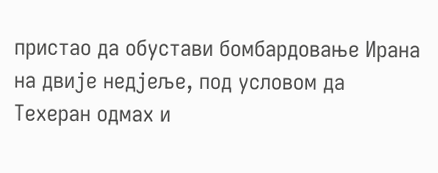пристао да обустави бомбардовање Ирана на двије недјеље, под условом да Техеран одмах и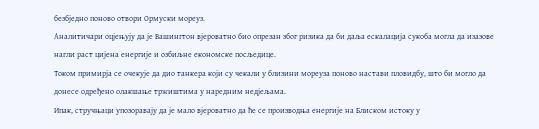безбједно поново отвори Ормуски мореуз.
Аналитичари оцјењују да је Вашингтон вјероватно био опрезан због ризика да би даља ескалација сукоба могла да изазове нагли раст цијена енергије и озбиљне економске посљедице.
Током примирја се очекује да дио танкера који су чекали у близини мореуза поново настави пловидбу, што би могло да донесе одређено олакшање тржиштима у наредним недјељама.
Ипак, стручњаци упозоравају да је мало вјероватно да ће се производња енергије на Блиском истоку у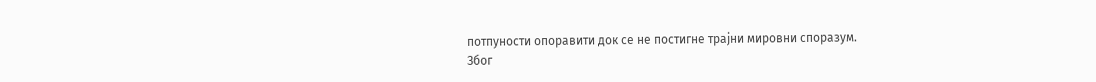потпуности опоравити док се не постигне трајни мировни споразум.
Због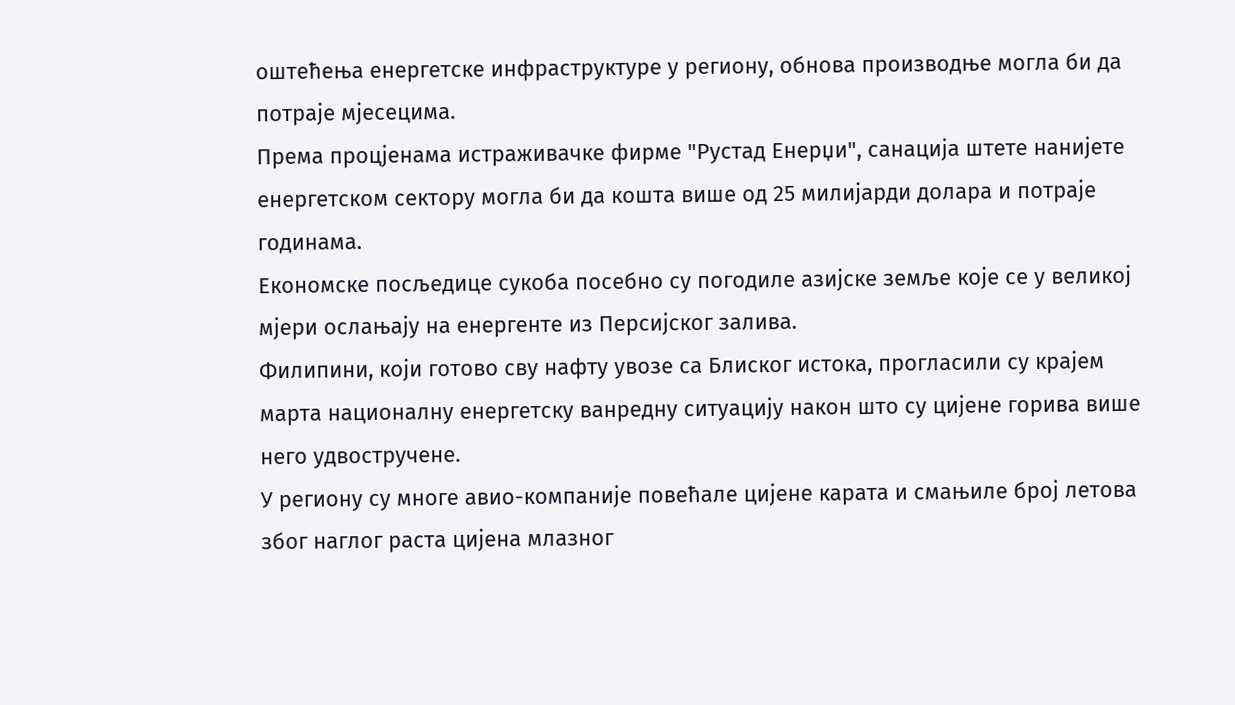оштећења енергетске инфраструктуре у региону, обнова производње могла би да потраје мјесецима.
Према процјенама истраживачке фирме "Рyстад Енерџи", санација штете нанијете енергетском сектору могла би да кошта више од 25 милијарди долара и потраје годинама.
Економске посљедице сукоба посебно су погодиле азијске земље које се у великој мјери ослањају на енергенте из Персијског залива.
Филипини, који готово сву нафту увозе са Блиског истока, прогласили су крајем марта националну енергетску ванредну ситуацију након што су цијене горива више него удвостручене.
У региону су многе авио-компаније повећале цијене карата и смањиле број летова због наглог раста цијена млазног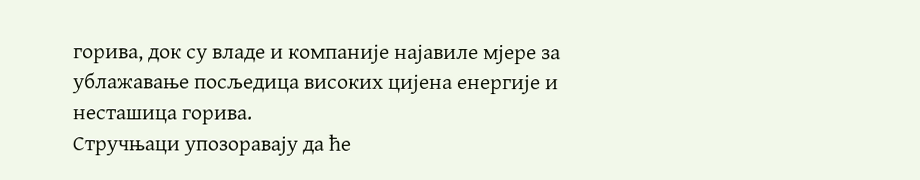горива, док су владе и компаније најавиле мјере за ублажавање посљедица високих цијена енергије и несташица горива.
Стручњаци упозоравају да ће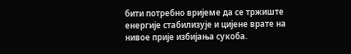бити потребно вријеме да се тржиште енергије стабилизује и цијене врате на нивое прије избијања сукоба.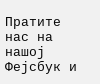Пратите нас на нашој Фејсбук и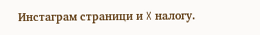Инстаграм страници и X налогу.